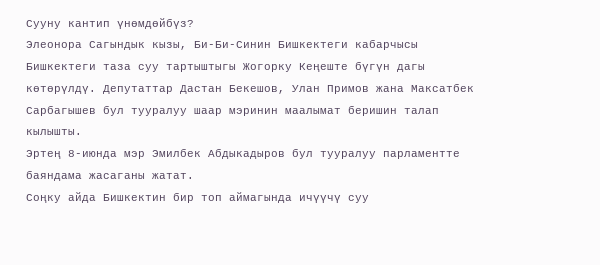Сууну кантип үнөмдөйбүз?
Элеонора Сагындык кызы, Би-Би-Синин Бишкектеги кабарчысы
Бишкектеги таза суу тартыштыгы Жогорку Кеңеште бүгүн дагы көтөрүлдү. Депутаттар Дастан Бекешов, Улан Примов жана Максатбек Сарбагышев бул тууралуу шаар мэринин маалымат беришин талап кылышты.
Эртең 8-июнда мэр Эмилбек Абдыкадыров бул тууралуу парламентте баяндама жасаганы жатат.
Соңку айда Бишкектин бир топ аймагында ичүүчү суу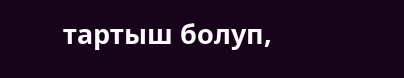тартыш болуп,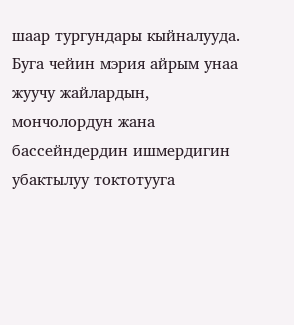шаар тургундары кыйналууда. Буга чейин мэрия айрым унаа жуучу жайлардын, мончолордун жана бассейндердин ишмердигин убактылуу токтотууга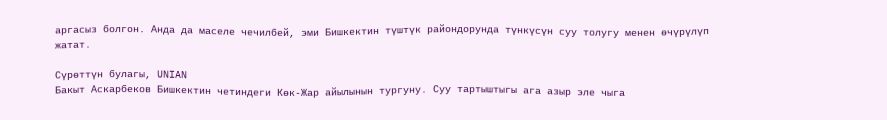аргасыз болгон. Анда да маселе чечилбей, эми Бишкектин түштүк райондорунда түнкүсүн суу толугу менен өчүрүлүп жатат.

Сүрөттүн булагы, UNIAN
Бакыт Аскарбеков Бишкектин четиндеги Көк-Жар айылынын тургуну. Суу тартыштыгы ага азыр эле чыга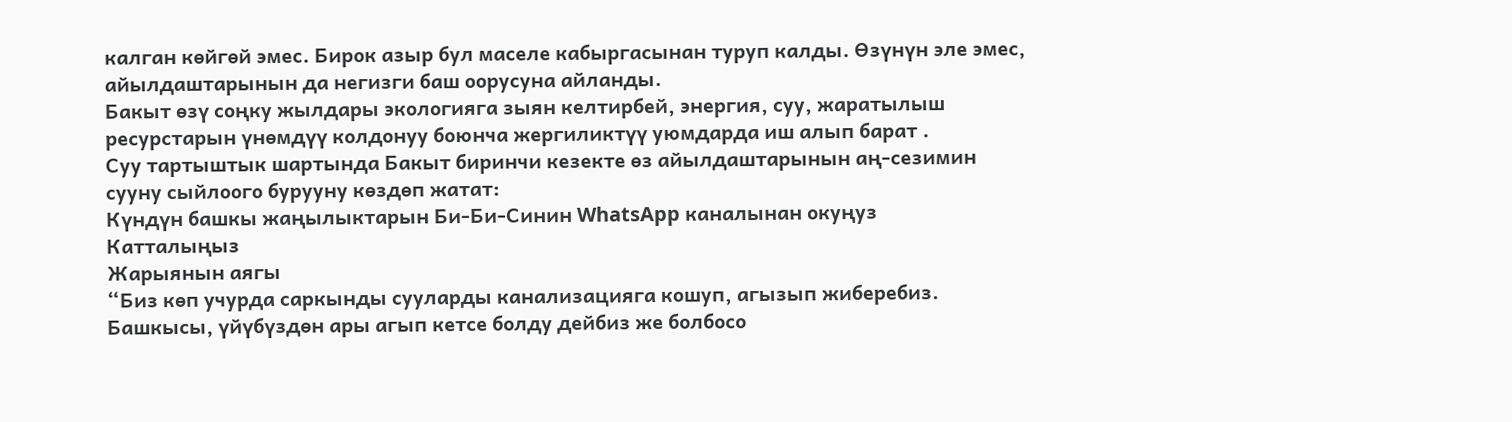калган көйгөй эмес. Бирок азыр бул маселе кабыргасынан туруп калды. Өзүнүн эле эмес, айылдаштарынын да негизги баш оорусуна айланды.
Бакыт өзү соңку жылдары экологияга зыян келтирбей, энергия, суу, жаратылыш ресурстарын үнөмдүү колдонуу боюнча жергиликтүү уюмдарда иш алып барат .
Суу тартыштык шартында Бакыт биринчи кезекте өз айылдаштарынын аң-сезимин сууну сыйлоого бурууну көздөп жатат:
Күндүн башкы жаңылыктарын Би-Би-Синин WhatsApp каналынан окуңуз
Катталыңыз
Жарыянын аягы
“Биз көп учурда саркынды сууларды канализацияга кошуп, агызып жиберебиз. Башкысы, үйүбүздөн ары агып кетсе болду дейбиз же болбосо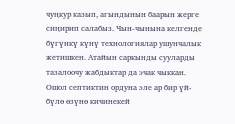чуңкур казып, агындынын баарын жерге сиңирип салабыз. Чын-чынына келгенде бүгүнкү күнү технологиялар ушунчалык жетишкен. Атайын саркынды сууларды тазалоочу жабдыктар да эчак чыккан. Ошол септиктин ордуна эле ар бир үй-бүлө өзүнө кичинекей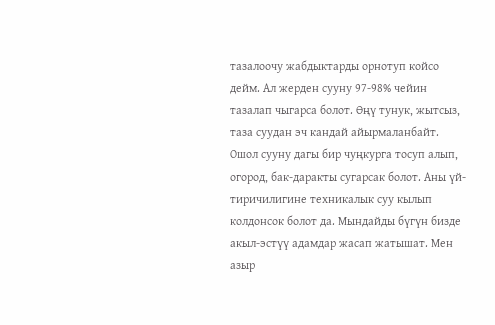тазалоочу жабдыктарды орнотуп койсо дейм. Ал жерден сууну 97-98% чейин тазалап чыгарса болот. Өңү тунук, жытсыз, таза суудан эч кандай айырмаланбайт. Ошол сууну дагы бир чуңкурга тосуп алып, огород, бак-даракты сугарсак болот. Аны үй-тиричилигине техникалык суу кылып колдонсок болот да. Мындайды бүгүн бизде акыл-эстүү адамдар жасап жатышат. Мен азыр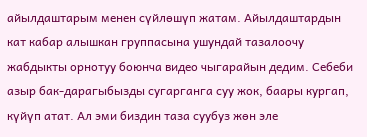айылдаштарым менен сүйлөшүп жатам. Айылдаштардын кат кабар алышкан группасына ушундай тазалоочу жабдыкты орнотуу боюнча видео чыгарайын дедим. Себеби азыр бак-дарагыбызды сугарганга суу жок, баары кургап, күйүп атат. Ал эми биздин таза суубуз жөн эле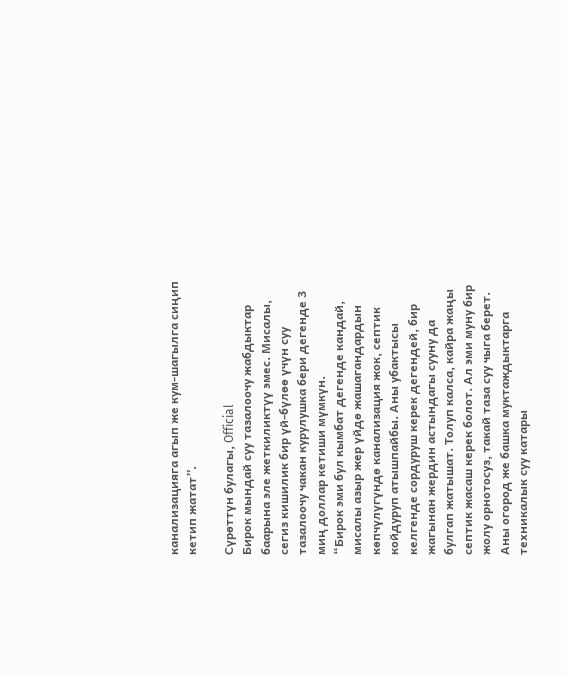канализацияга агып же кум-шагылга сиңип кетип жатат”.

Сүрөттүн булагы, Official
Бирок мындай суу тазалоочу жабдыктар баарына эле жеткиликтүү эмес. Мисалы, сегиз кишилик бир үй-бүлөө үчүн суу тазалоочу чакан курулушка бери дегенде 3 миң доллар кетиши мүмкүн.
“Бирок эми бул кымбат дегенде кандай, мисалы азыр жер үйдө жашагандардын көпчүлүгүндө канализация жок, септик койдуруп атышпайбы. Аны убактысы келгенде сордуруш керек дегендей, бир жагынан жердин астындагы сууну да булгап жатышат. Толуп калса, кайра жаңы септик жасаш керек болот. Ал эми муну бир жолу орнотосуз, такай таза суу чыга берет. Аны огород же башка муктаждыктарга техникалык суу катары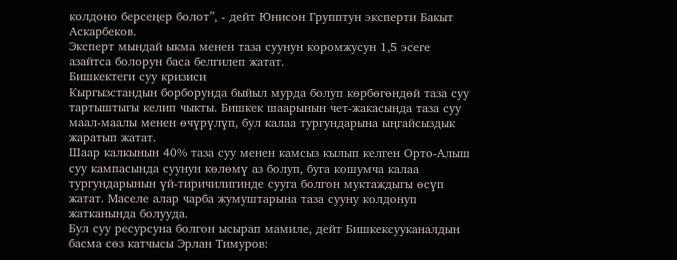колдоно берсеңер болот”, - дейт Юнисон Групптун эксперти Бакыт Аскарбеков.
Эксперт мындай ыкма менен таза суунун коромжусун 1,5 эсеге азайтса болорун баса белгилеп жатат.
Бишкектеги суу кризиси
Кыргызстандын борборунда быйыл мурда болуп көрбөгөндөй таза суу тартыштыгы келип чыкты. Бишкек шаарынын чет-жакасында таза суу маал-маалы менен өчүрүлүп, бул калаа тургундарына ыңгайсыздык жаратып жатат.
Шаар калкынын 40% таза суу менен камсыз кылып келген Орто-Алыш суу кампасында суунун көлөмү аз болуп, буга кошумча калаа тургундарынын үй-тиричилигинде сууга болгон муктаждыгы өсүп жатат. Маселе алар чарба жумуштарына таза сууну колдонуп жатканында болууда.
Бул суу ресурсуна болгон ысырап мамиле, дейт Бишкексууканалдын басма сөз катчысы Эрлан Тимуров: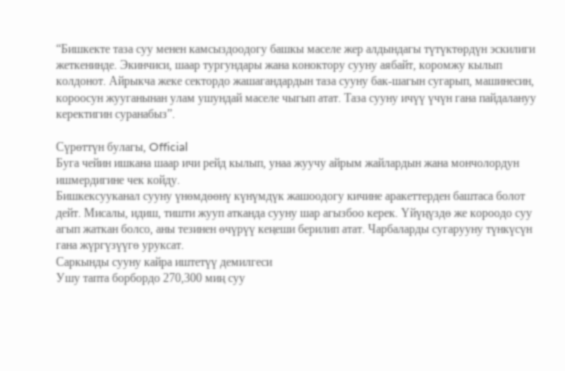“Бишкекте таза суу менен камсыздоодогу башкы маселе жер алдындагы түтүктөрдүн эскилиги жеткенинде. Экинчиси, шаар тургундары жана коноктору сууну аябайт, коромжу кылып колдонот. Айрыкча жеке сектордо жашагандардын таза сууну бак-шагын сугарып, машинесин, короосун жууганынан улам ушундай маселе чыгып атат. Таза сууну ичүү үчүн гана пайдалануу керектигин суранабыз”.

Сүрөттүн булагы, Official
Буга чейин ишкана шаар ичи рейд кылып, унаа жуучу айрым жайлардын жана мончолордун ишмердигине чек койду.
Бишкексууканал сууну үнөмдөөнү күнүмдүк жашоодогу кичине аракеттерден баштаса болот дейт. Мисалы, идиш, тишти жууп атканда сууну шар агызбоо керек. Үйүңүздө же короодо суу агып жаткан болсо, аны тезинен өчүрүү кеңеши берилип атат. Чарбаларды сугарууну түнкүсүн гана жүргүзүүгө уруксат.
Саркынды сууну кайра иштетүү демилгеси
Ушу тапта борбордо 270,300 миң суу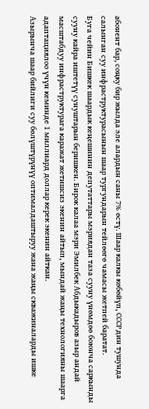абонент бар, соңку бир жылда эле алардын саны 7% өстү. Шаар калкы көбөйүп, СССРдин тушунда салынган суу инфраструктурасынын шаар тургундарын тейлөөгө чамасы жетпей баратат.
Буга чейин Бишкек шаардык кеңешинин депутаттары мэриядан таза сууну үнөмдөө боюнча саркынды сууну кайра иштетүү сунуштарын беришкен. Бирок калаа мэри Эмилбек Абдыкадыров азыр андай масштабдуу инфраструктурага каражат жетишсиз экенин айтып, мындай жаңы технологияны шаарга адаптациялоо үчүн кеминде 1 миллиард доллар керек экенин айткан.
Азырынча шаар бийлиги суу бөлүштүрүнүү оптималдаштыруу жана жаңы скважиналарды ишке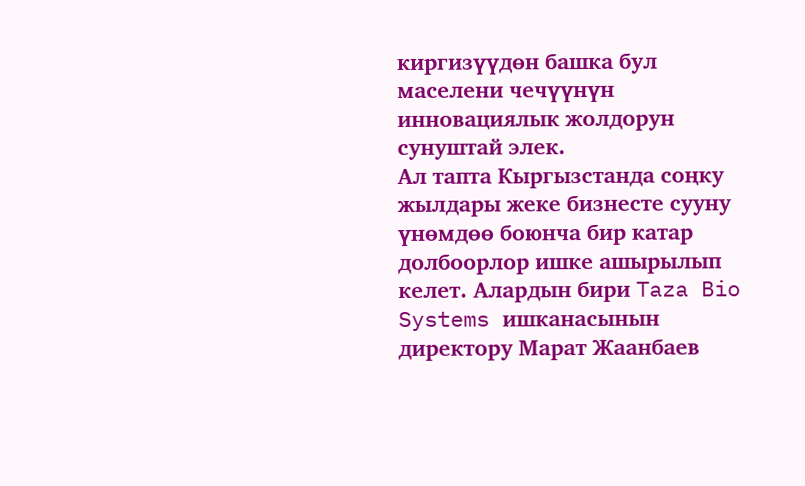киргизүүдөн башка бул маселени чечүүнүн инновациялык жолдорун сунуштай элек.
Ал тапта Кыргызстанда соңку жылдары жеке бизнесте сууну үнөмдөө боюнча бир катар долбоорлор ишке ашырылып келет. Алардын бири Taza Bio Systems ишканасынын директору Марат Жаанбаев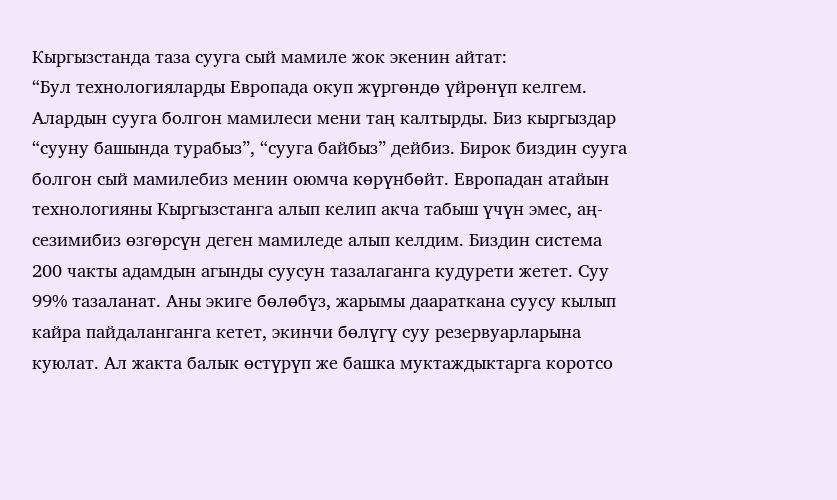Кыргызстанда таза сууга сый мамиле жок экенин айтат:
“Бул технологияларды Европада окуп жүргөндө үйрөнүп келгем. Алардын сууга болгон мамилеси мени таң калтырды. Биз кыргыздар “сууну башында турабыз”, “сууга байбыз” дейбиз. Бирок биздин сууга болгон сый мамилебиз менин оюмча көрүнбөйт. Европадан атайын технологияны Кыргызстанга алып келип акча табыш үчүн эмес, аң-сезимибиз өзгөрсүн деген мамиледе алып келдим. Биздин система 200 чакты адамдын агынды суусун тазалаганга кудурети жетет. Суу 99% тазаланат. Аны экиге бөлөбүз, жарымы даараткана суусу кылып кайра пайдаланганга кетет, экинчи бөлүгү суу резервуарларына куюлат. Ал жакта балык өстүрүп же башка муктаждыктарга коротсо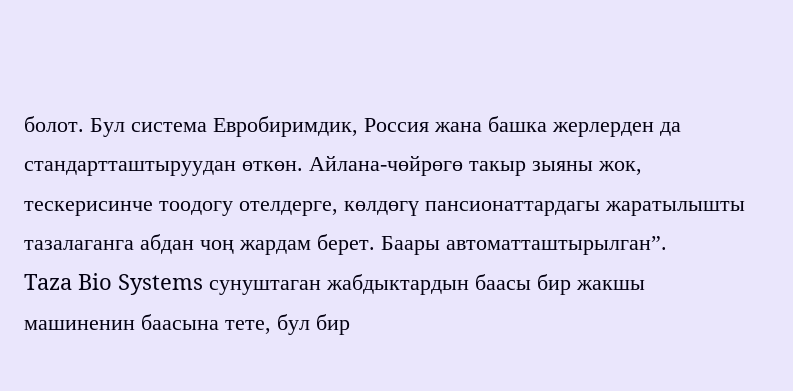болот. Бул система Евробиримдик, Россия жана башка жерлерден да стандартташтыруудан өткөн. Айлана-чөйрөгө такыр зыяны жок, тескерисинче тоодогу отелдерге, көлдөгү пансионаттардагы жаратылышты тазалаганга абдан чоң жардам берет. Баары автоматташтырылган”.
Taza Bio Systems сунуштаган жабдыктардын баасы бир жакшы машиненин баасына тете, бул бир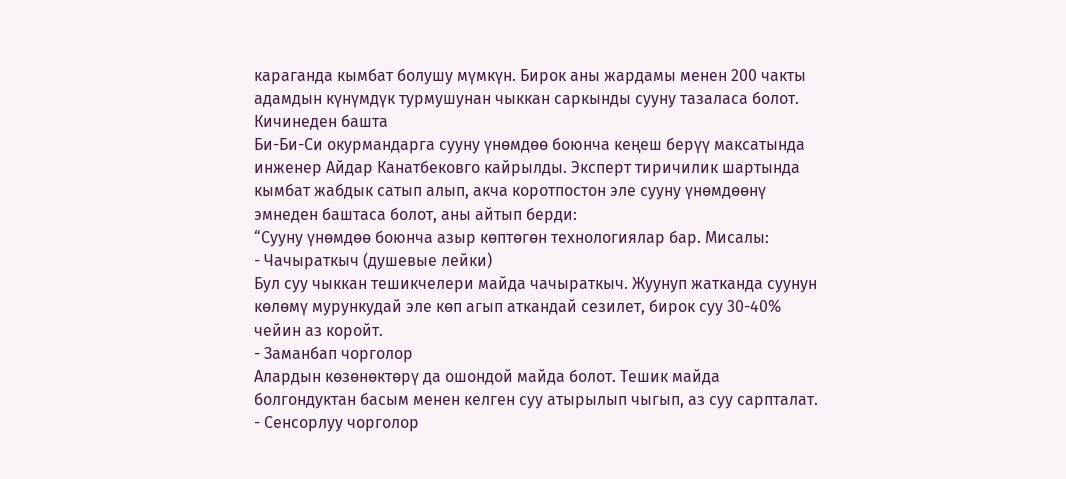караганда кымбат болушу мүмкүн. Бирок аны жардамы менен 200 чакты адамдын күнүмдүк турмушунан чыккан саркынды сууну тазаласа болот.
Кичинеден башта
Би-Би-Си окурмандарга сууну үнөмдөө боюнча кеңеш берүү максатында инженер Айдар Канатбековго кайрылды. Эксперт тиричилик шартында кымбат жабдык сатып алып, акча коротпостон эле сууну үнөмдөөнү эмнеден баштаса болот, аны айтып берди:
“Сууну үнөмдөө боюнча азыр көптөгөн технологиялар бар. Мисалы:
- Чачыраткыч (душевые лейки)
Бул суу чыккан тешикчелери майда чачыраткыч. Жуунуп жатканда суунун көлөмү мурункудай эле көп агып аткандай сезилет, бирок суу 30-40% чейин аз коройт.
- Заманбап чорголор
Алардын көзөнөктөрү да ошондой майда болот. Тешик майда болгондуктан басым менен келген суу атырылып чыгып, аз суу сарпталат.
- Сенсорлуу чорголор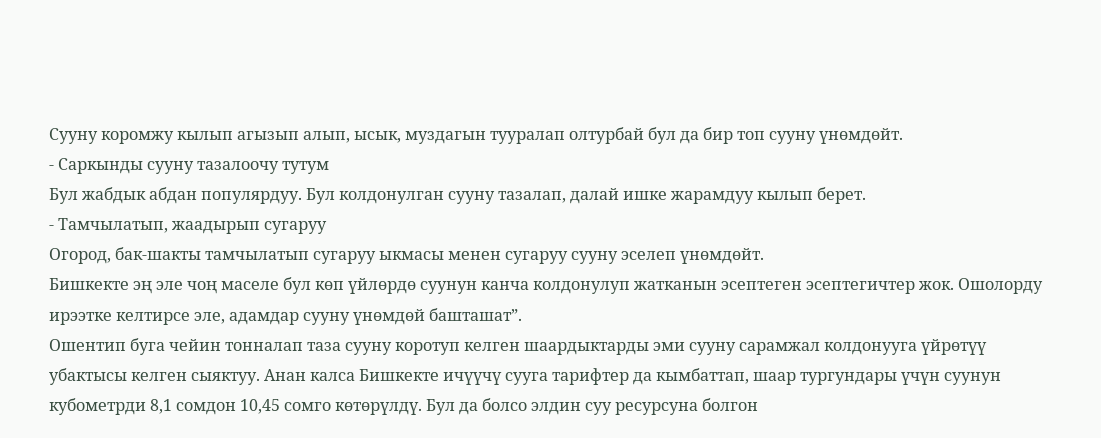Сууну коромжу кылып агызып алып, ысык, муздагын тууралап олтурбай бул да бир топ сууну үнөмдөйт.
- Саркынды сууну тазалоочу тутум
Бул жабдык абдан популярдуу. Бул колдонулган сууну тазалап, далай ишке жарамдуу кылып берет.
- Тамчылатып, жаадырып сугаруу
Огород, бак-шакты тамчылатып сугаруу ыкмасы менен сугаруу сууну эселеп үнөмдөйт.
Бишкекте эң эле чоң маселе бул көп үйлөрдө суунун канча колдонулуп жатканын эсептеген эсептегичтер жок. Ошолорду ирээтке келтирсе эле, адамдар сууну үнөмдөй башташат”.
Ошентип буга чейин тонналап таза сууну коротуп келген шаардыктарды эми сууну сарамжал колдонууга үйрөтүү убактысы келген сыяктуу. Анан калса Бишкекте ичүүчү сууга тарифтер да кымбаттап, шаар тургундары үчүн суунун кубометрди 8,1 сомдон 10,45 сомго көтөрүлдү. Бул да болсо элдин суу ресурсуна болгон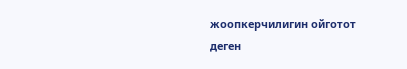жоопкерчилигин ойготот деген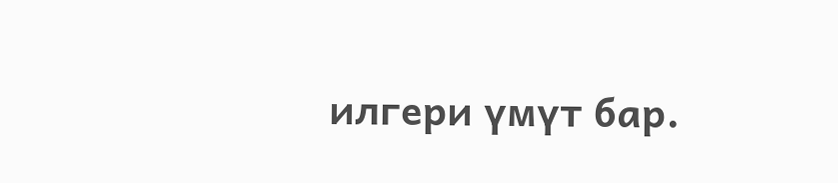илгери үмүт бар.